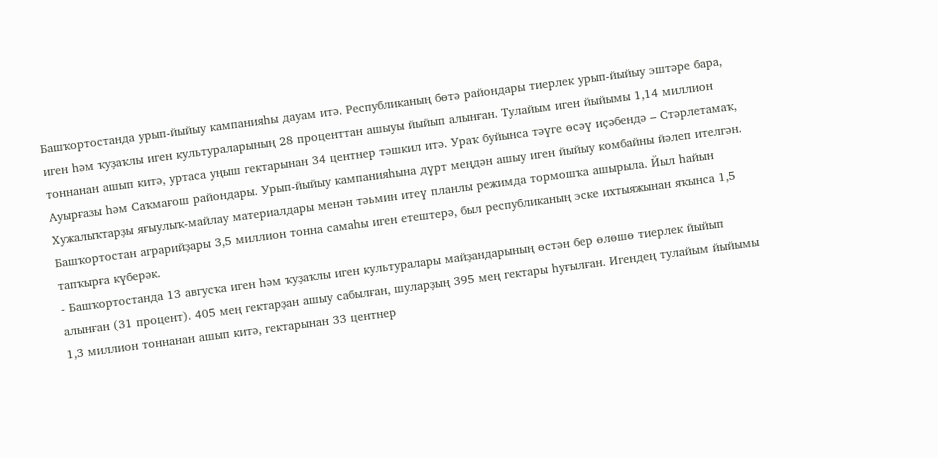Башҡортостанда урып-йыйыу кампанияһы дауам итә. Республиканың бөтә райондары тиерлек урып-йыйыу эштәре бара, иген һәм ҡуҙаҡлы иген культураларының 28 проценттан ашыуы йыйып алынған. Тулайым иген йыйымы 1,14 миллион тоннанан ашып китә, уртаса уңыш гектарынан 34 центнер тәшкил итә. Ураҡ буйынса тәүге өсәү иҫәбендә – Стәрлетамаҡ, Ауырғазы һәм Саҡмағош райондары. Урып-йыйыу кампанияһына дүрт меңдән ашыу иген йыйыу комбайны йәлеп ителгән. Хужалыҡтарҙы яғыулыҡ-майлау материалдары менән тәьмин итеү планлы режимда тормошҡа ашырыла. Йыл һайын Башҡортостан аграрийҙары 3,5 миллион тонна самаһы иген етештерә, был республиканың эске ихтыяжынан яҡынса 1,5 тапҡырға күберәк.
- Башҡортостанда 13 авгусҡа иген һәм ҡуҙаҡлы иген культуралары майҙандарының өстән бер өлөшө тиерлек йыйып алынған (31 процент). 405 мең гектарҙан ашыу сабылған, шуларҙың 395 мең гектары һуғылған. Игендең тулайым йыйымы 1,3 миллион тоннанан ашып китә, гектарынан 33 центнер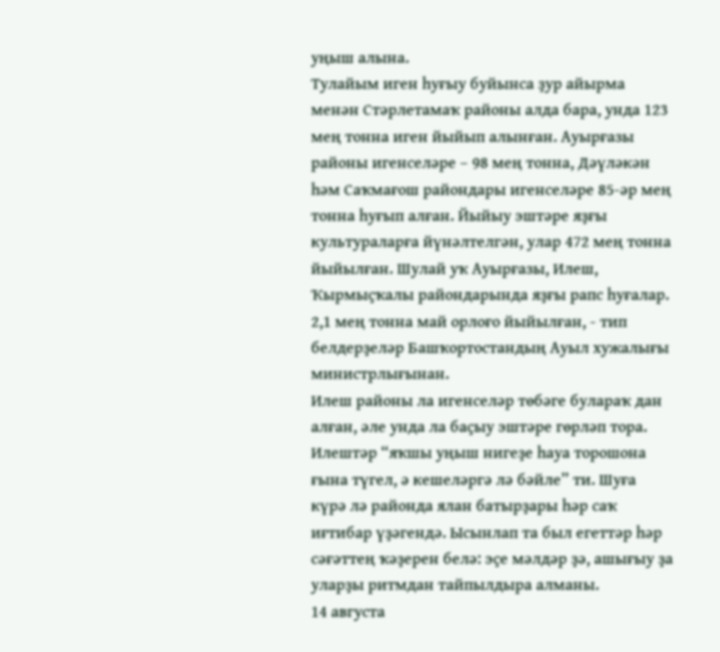уңыш алына.
Тулайым иген һуғыу буйынса ҙур айырма менән Стәрлетамаҡ районы алда бара, унда 123 мең тонна иген йыйып алынған. Ауырғазы районы игенселәре – 98 мең тонна, Дәүләкән һәм Саҡмағош райондары игенселәре 85-әр мең тонна һуғып алған. Йыйыу эштәре яҙғы культураларға йүнәлтелгән, улар 472 мең тонна йыйылған. Шулай уҡ Ауырғазы, Илеш, Ҡырмыҫҡалы райондарында яҙғы рапс һуғалар. 2,1 мең тонна май орлоғо йыйылған, - тип белдерҙеләр Башҡортостандың Ауыл хужалығы министрлығынан.
Илеш районы ла игенселәр төбәге булараҡ дан алған, әле унда ла баҫыу эштәре гөрләп тора. Илештәр “яҡшы уңыш нигеҙе һауа торошона ғына түгел, ә кешеләргә лә бәйле” ти. Шуға күрә лә районда ялан батырҙары һәр саҡ иғтибар үҙәгендә. Ысынлап та был егеттәр һәр сәғәттең ҡәҙерен белә: эҫе мәлдәр ҙә, ашығыу ҙа уларҙы ритмдан тайпылдыра алманы.
14 августа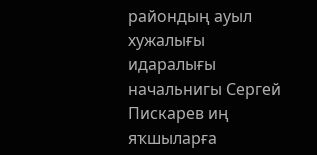райондың ауыл хужалығы идаралығы начальнигы Сергей Пискарев иң яҡшыларға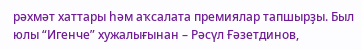рәхмәт хаттары һәм аҡсалата премиялар тапшырҙы. Был юлы “Игенче” хужалығынан – Рәсүл Ғәзетдинов,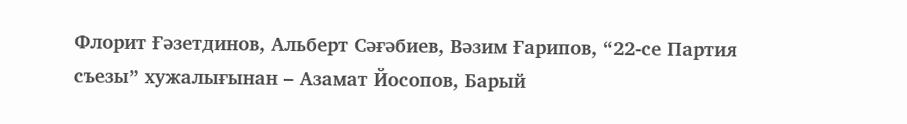Флорит Ғәзетдинов, Альберт Сәғәбиев, Вәзим Ғарипов, “22-се Партия съезы” хужалығынан – Азамат Йосопов, Барый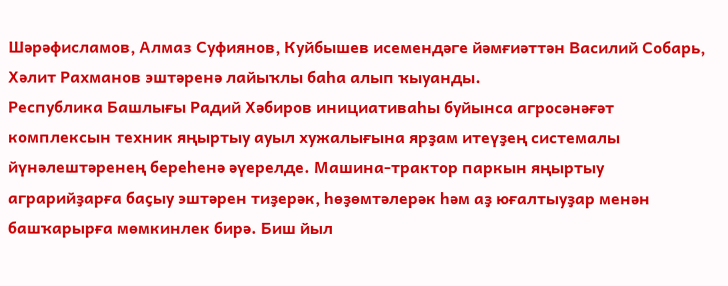Шәрәфисламов, Алмаз Суфиянов, Куйбышев исемендәге йәмғиәттән Василий Собарь, Хәлит Рахманов эштәренә лайыҡлы баһа алып ҡыуанды.
Республика Башлығы Радий Хәбиров инициативаһы буйынса агросәнәғәт комплексын техник яңыртыу ауыл хужалығына ярҙам итеүҙең системалы йүнәлештәренең береһенә әүерелде. Машина-трактор паркын яңыртыу аграрийҙарға баҫыу эштәрен тиҙерәк, һөҙөмтәлерәк һәм аҙ юғалтыуҙар менән башҡарырға мөмкинлек бирә. Биш йыл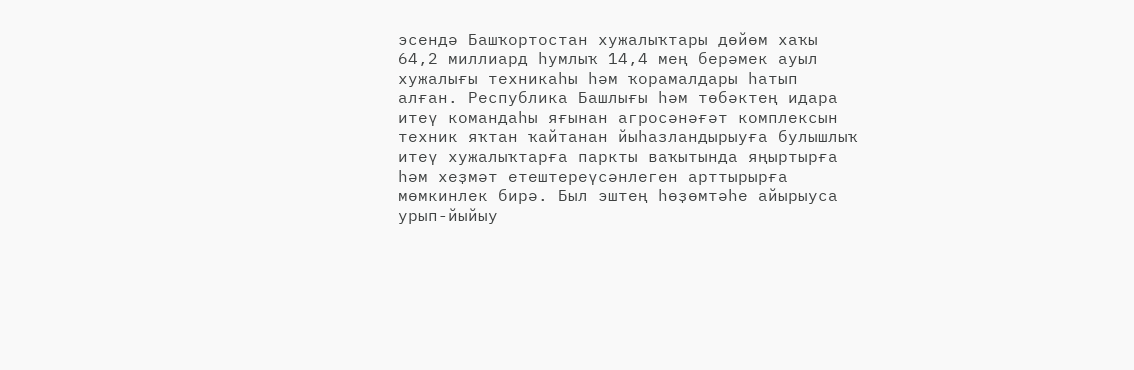эсендә Башҡортостан хужалыҡтары дөйөм хаҡы 64,2 миллиард һумлыҡ 14,4 мең берәмек ауыл хужалығы техникаһы һәм ҡорамалдары һатып алған. Республика Башлығы һәм төбәктең идара итеү командаһы яғынан агросәнәғәт комплексын техник яҡтан ҡайтанан йыһазландырыуға булышлыҡ итеү хужалыҡтарға паркты ваҡытында яңыртырға һәм хеҙмәт етештереүсәнлеген арттырырға мөмкинлек бирә. Был эштең һөҙөмтәһе айырыуса урып-йыйыу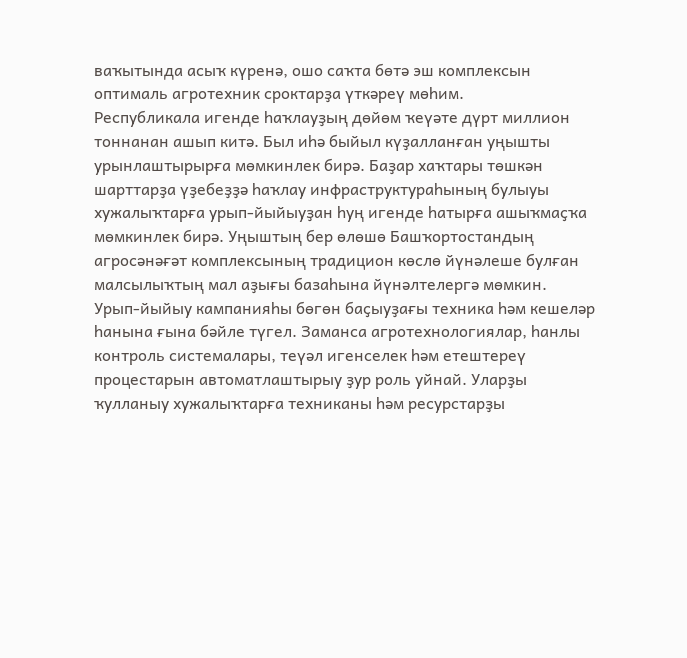ваҡытында асыҡ күренә, ошо саҡта бөтә эш комплексын оптималь агротехник сроктарҙа үткәреү мөһим.
Республикала игенде һаҡлауҙың дөйөм ҡеүәте дүрт миллион тоннанан ашып китә. Был иһә быйыл күҙалланған уңышты урынлаштырырға мөмкинлек бирә. Баҙар хаҡтары төшкән шарттарҙа үҙебеҙҙә һаҡлау инфраструктураһының булыуы хужалыҡтарға урып-йыйыуҙан һуң игенде һатырға ашыҡмаҫҡа мөмкинлек бирә. Уңыштың бер өлөшө Башҡортостандың агросәнәғәт комплексының традицион көслө йүнәлеше булған малсылыҡтың мал аҙығы базаһына йүнәлтелергә мөмкин.
Урып-йыйыу кампанияһы бөгөн баҫыуҙағы техника һәм кешеләр һанына ғына бәйле түгел. Заманса агротехнологиялар, һанлы контроль системалары, теүәл игенселек һәм етештереү процестарын автоматлаштырыу ҙур роль уйнай. Уларҙы ҡулланыу хужалыҡтарға техниканы һәм ресурстарҙы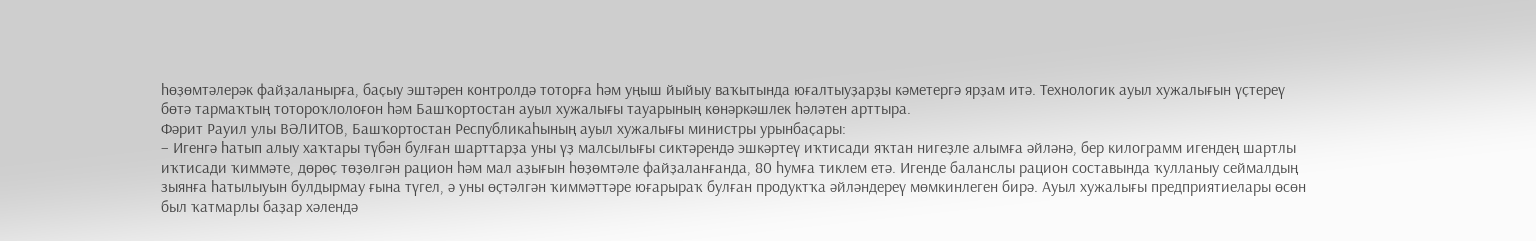һөҙөмтәлерәк файҙаланырға, баҫыу эштәрен контролдә тоторға һәм уңыш йыйыу ваҡытында юғалтыуҙарҙы кәметергә ярҙам итә. Технологик ауыл хужалығын үҫтереү бөтә тармаҡтың тотороҡлолоғон һәм Башҡортостан ауыл хужалығы тауарының көнәркәшлек һәләтен арттыра.
Фәрит Рауил улы ВӘЛИТОВ, Башҡортостан Республикаһының ауыл хужалығы министры урынбаҫары:
– Игенгә һатып алыу хаҡтары түбән булған шарттарҙа уны үҙ малсылығы сиктәрендә эшкәртеү иҡтисади яҡтан нигеҙле алымға әйләнә, бер килограмм игендең шартлы иҡтисади ҡиммәте, дөрөҫ төҙөлгән рацион һәм мал аҙығын һөҙөмтәле файҙаланғанда, 80 һумға тиклем етә. Игенде баланслы рацион составында ҡулланыу сеймалдың зыянға һатылыуын булдырмау ғына түгел, ә уны өҫтәлгән ҡиммәттәре юғарыраҡ булған продуктҡа әйләндереү мөмкинлеген бирә. Ауыл хужалығы предприятиелары өсөн был ҡатмарлы баҙар хәлендә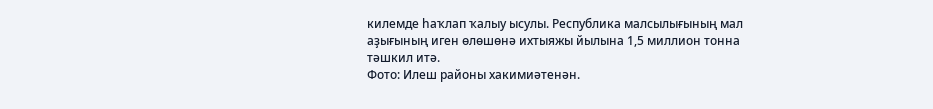килемде һаҡлап ҡалыу ысулы. Республика малсылығының мал аҙығының иген өлөшөнә ихтыяжы йылына 1,5 миллион тонна тәшкил итә.
Фото: Илеш районы хакимиәтенән.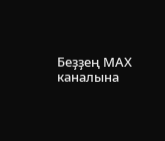Беҙҙең МАХ каналына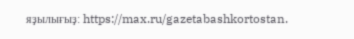яҙылығыҙ: https://max.ru/gazetabashkortostan.